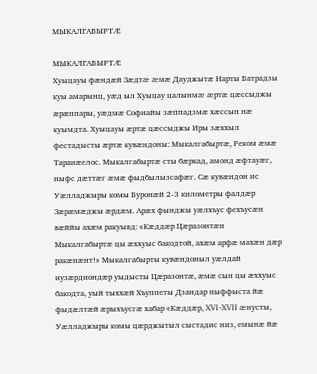МЫКАЛГАБЫРТÆ

МЫКАЛГАБЫРТÆ
Хуыцауы фæндæй Зæдтæ æмæ Дауджытæ Нарты Батрадзы куы амарынц, уæд ыл Хуыцау цалынмæ æртæ цæссыджы æрæппары, уæдмæ Софиайы зæппадзмæ хæссын нæ куымдта. Хуыцауы æртæ цæссыджы Иры зæххыл фестадысты æртæ кувæндоны: Мыкалгабыртæ, Реком æмæ Таранæелос. Мыкалгабыртæ сты бæркад, амонд æфтауæг, ныфс дæттæг æмæ фыдбылызсафæг. Сæ кувæндон ис Уæлладжыры комы Буронæй 2-3 километры фалдæр Зæрæмæджы æрдæм. Арæх фынджы уæлхъус фехъусæн вæййы ахæм ракуывд: «Кæддæр Цæразонтæн Мыкалгабыртæ цы æххуыс бакодтой, ахæм арфæ махæн дæр ракæнæнт!» Мыкалгабырты кувæндоныл уæлдай иузæрдиондæр уыдысты Цæразонтæ, æмæ сын цы æххуыс бакодта, уый тыххæй Хъуппеты Дзандар ныффыста йæ фыдæлтæй æрыхъусгæ хабар «Кæддæр, XVI-XVII æнусты, Уæлладжыры комы цæрджытыл сыстадис низ, емынæ йæ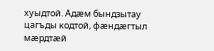хуыдтой. Адæм бындзытау цагъды кодтой, фæндæгтыл мæрдтæй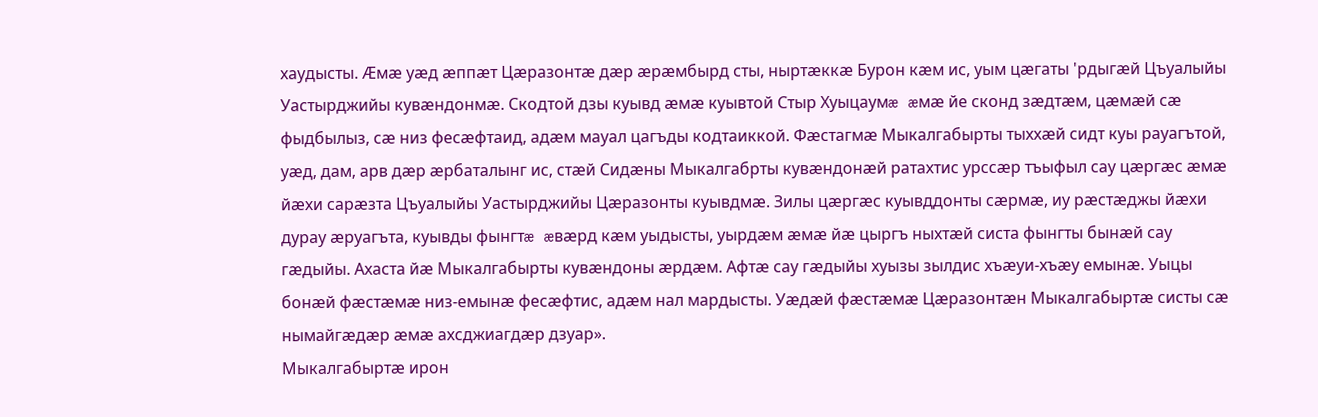хаудысты. Æмæ уæд æппæт Цæразонтæ дæр æрæмбырд сты, ныртæккæ Бурон кæм ис, уым цæгаты 'рдыгæй Цъуалыйы Уастырджийы кувæндонмæ. Скодтой дзы куывд æмæ куывтой Стыр Хуыцаумæ æмæ йе сконд зæдтæм, цæмæй сæ фыдбылыз, сæ низ фесæфтаид, адæм мауал цагъды кодтаиккой. Фæстагмæ Мыкалгабырты тыххæй сидт куы рауагътой, уæд, дам, арв дæр æрбаталынг ис, стæй Сидæны Мыкалгабрты кувæндонæй ратахтис урссæр тъыфыл сау цæргæс æмæ йæхи сарæзта Цъуалыйы Уастырджийы Цæразонты куывдмæ. Зилы цæргæс куывддонты сæрмæ, иу рæстæджы йæхи дурау æруагъта, куывды фынгтæ æвæрд кæм уыдысты, уырдæм æмæ йæ цыргъ ныхтæй систа фынгты бынæй сау гæдыйы. Ахаста йæ Мыкалгабырты кувæндоны æрдæм. Афтæ сау гæдыйы хуызы зылдис хъæуи-хъæу емынæ. Уыцы бонæй фæстæмæ низ-емынæ фесæфтис, адæм нал мардысты. Уæдæй фæстæмæ Цæразонтæн Мыкалгабыртæ систы сæ нымайгæдæр æмæ ахсджиагдæр дзуар».
Мыкалгабыртæ ирон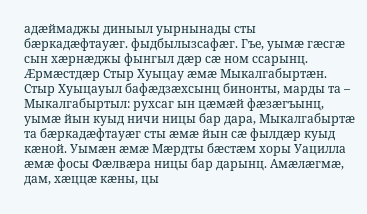адæймаджы диныыл уырнынады сты бæркадæфтауæг. фыдбылызсафæг. Гъе, уымæ гæсгæ сын хæрнæджы фынгыл дæр сæ ном ссарынц. Æрмæстдæр Стыр Хуыцау æмæ Мыкалгабыртæн. Стыр Хуыцауыл бафæдзæхсынц бинонты, марды та – Мыкалгабыртыл: рухсаг ын цæмæй фæзæгъынц, уымæ йын куыд ничи ницы бар дара, Мыкалгабыртæ та бæркадæфтауæг сты æмæ йын сæ фылдæр куыд кæной. Уымæн æмæ Мæрдты бæстæм хоры Уацилла æмæ фосы Фæлвæра ницы бар дарынц. Амæлæгмæ, дам, хæццæ кæны, цы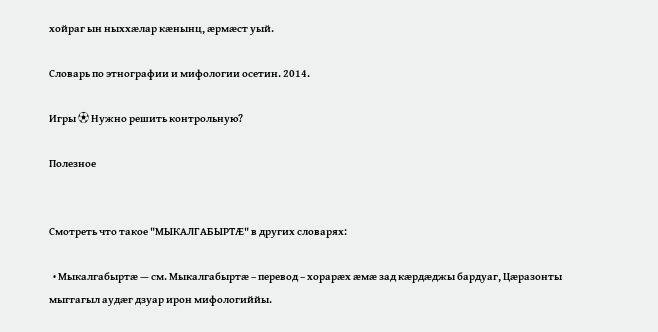хойраг ын ныххæлар кæнынц, æрмæст уый.

Словарь по этнографии и мифологии осетин. 2014.

Игры ⚽ Нужно решить контрольную?

Полезное


Смотреть что такое "МЫКАЛГАБЫРТÆ" в других словарях:

  • Мыкалгабыртæ — см. Мыкалгабыртæ – перевод – хорарæх æмæ зад кæрдæджы бардуаг, Цæразонты мыггагыл аудæг дзуар ирон мифологиййы.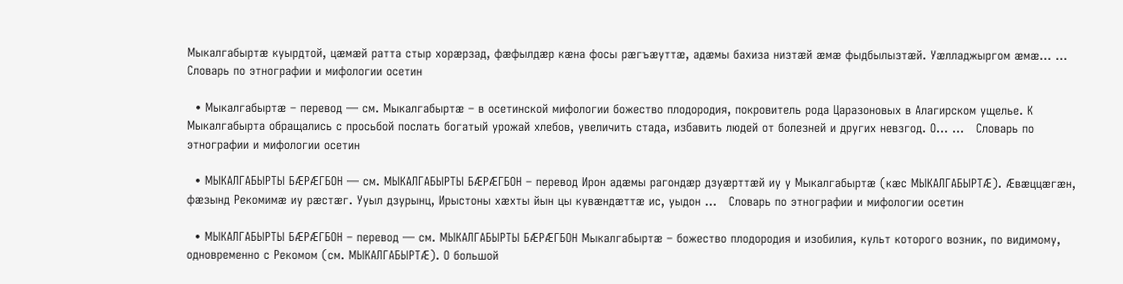Мыкалгабыртæ куырдтой, цæмæй ратта стыр хорæрзад, фæфылдæр кæна фосы рæгъæуттæ, адæмы бахиза низтæй æмæ фыдбылызтæй. Уæлладжыргом æмæ… …   Словарь по этнографии и мифологии осетин

  • Мыкалгабыртæ – перевод — см. Мыкалгабыртæ – в осетинской мифологии божество плодородия, покровитель рода Царазоновых в Алагирском ущелье. К Мыкалгабырта обращались с просьбой послать богатый урожай хлебов, увеличить стада, избавить людей от болезней и других невзгод. О… …   Словарь по этнографии и мифологии осетин

  • МЫКАЛГАБЫРТЫ БÆРÆГБОН — см. МЫКАЛГАБЫРТЫ БÆРÆГБОН – перевод Ирон адæмы рагондæр дзуæрттæй иу у Мыкалгабыртæ (кæс МЫКАЛГАБЫРТÆ). Æвæццæгæн, фæзынд Рекомимæ иу рæстæг. Ууыл дзурынц, Ирыстоны хæхты йын цы кувæндæттæ ис, уыдон …   Словарь по этнографии и мифологии осетин

  • МЫКАЛГАБЫРТЫ БÆРÆГБОН – перевод — см. МЫКАЛГАБЫРТЫ БÆРÆГБОН Мыкалгабыртæ – божество плодородия и изобилия, культ которого возник, по видимому, одновременно с Рекомом (см. МЫКАЛГАБЫРТÆ). О большой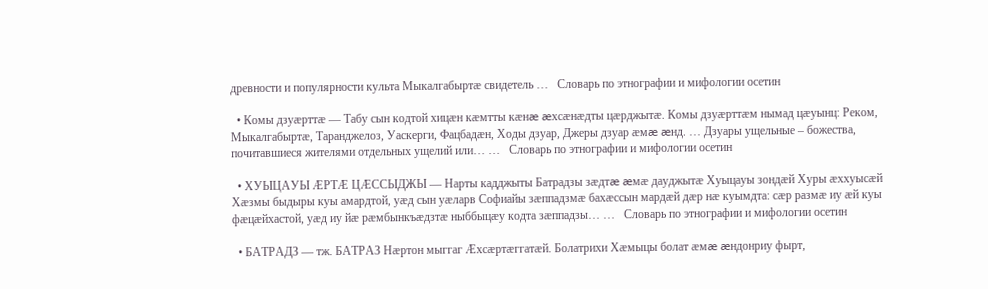древности и популярности культа Мыкалгабыртæ свидетель …   Словарь по этнографии и мифологии осетин

  • Комы дзуæрттæ — Табу сын кодтой хицæн кæмтты кæнæ æхсæнæдты цæрджытæ. Комы дзуæрттæм нымад цæуынц: Реком, Мыкалгабыртæ, Таранджелоз, Уаскерги, Фацбадæн, Ходы дзуар, Джеры дзуар æмæ æнд. … Дзуары ущельные – божества, почитавшиеся жителями отдельных ущелий или… …   Словарь по этнографии и мифологии осетин

  • ХУЫЦАУЫ ÆРТÆ ЦÆССЫДЖЫ — Нарты кадджыты Батрадзы зæдтæ æмæ дауджытæ Хуыцауы зондæй Хуры æххуысæй Хæзмы быдыры куы амардтой, уæд сын уæларв Софиайы зæппадзмæ бахæссын мардæй дæр нæ куымдта: сæр размæ иу æй куы фæцæйхастой, уæд иу йæ рæмбынкъæдзтæ ныббыцæу кодта зæппадзы… …   Словарь по этнографии и мифологии осетин

  • БАТРАДЗ — тж. БАТРАЗ Нæртон мыггаг Æхсæртæггатæй. Болатрихи Хæмыцы болат æмæ æндонриу фырт,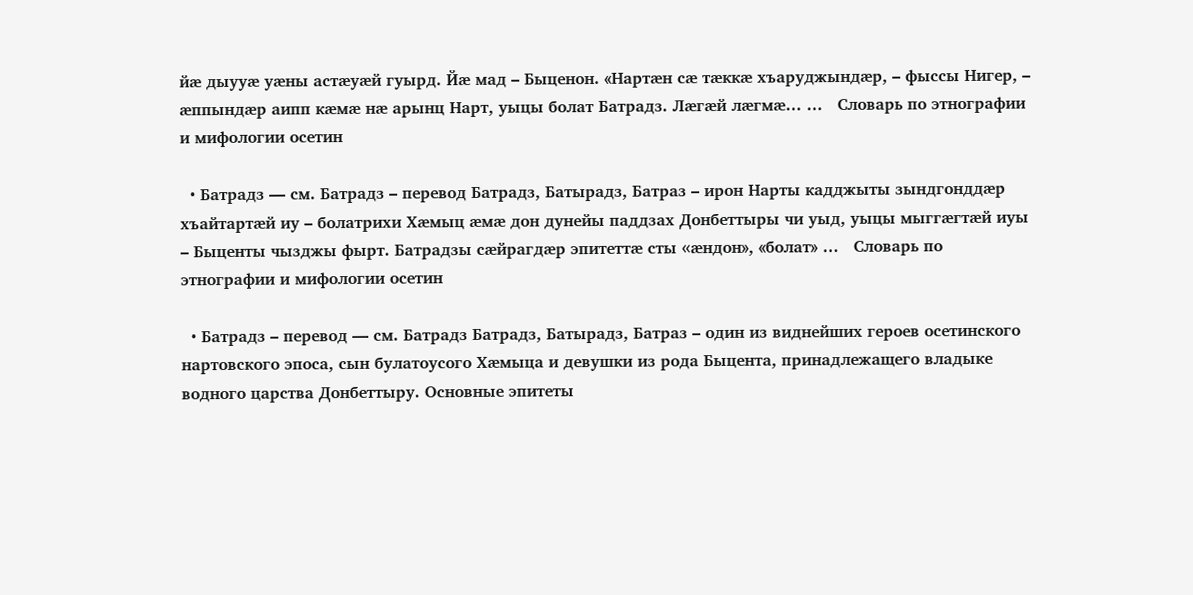йæ дыууæ уæны астæуæй гуырд. Йæ мад – Быценон. «Нартæн сæ тæккæ хъаруджындæр, – фыссы Нигер, – æппындæр аипп кæмæ нæ арынц Нарт, уыцы болат Батрадз. Лæгæй лæгмæ… …   Словарь по этнографии и мифологии осетин

  • Батрадз — см. Батрадз – перевод Батрадз, Батырадз, Батраз – ирон Нарты кадджыты зындгонддæр хъайтартæй иу – болатрихи Хæмыц æмæ дон дунейы паддзах Донбеттыры чи уыд, уыцы мыггæгтæй иуы – Быценты чызджы фырт. Батрадзы сæйрагдæр эпитеттæ сты «æндон», «болат» …   Словарь по этнографии и мифологии осетин

  • Батрадз – перевод — см. Батрадз Батрадз, Батырадз, Батраз – один из виднейших героев осетинского нартовского эпоса, сын булатоусого Хæмыца и девушки из рода Быцента, принадлежащего владыке водного царства Донбеттыру. Основные эпитеты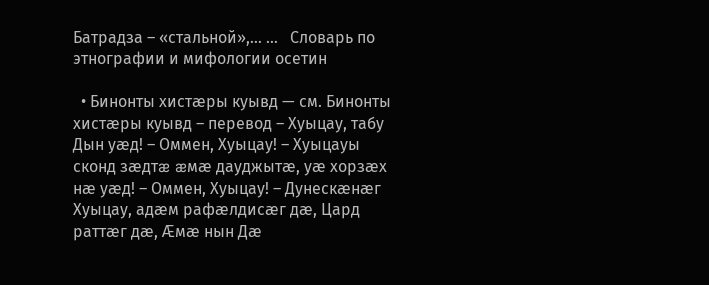Батрадза – «стальной»,… …   Словарь по этнографии и мифологии осетин

  • Бинонты хистæры куывд — см. Бинонты хистæры куывд – перевод – Хуыцау, табу Дын уæд! – Оммен, Хуыцау! – Хуыцауы сконд зæдтæ æмæ дауджытæ, уæ хорзæх нæ уæд! – Оммен, Хуыцау! – Дунескæнæг Хуыцау, адæм рафæлдисæг дæ, Цард раттæг дæ, Æмæ нын Дæ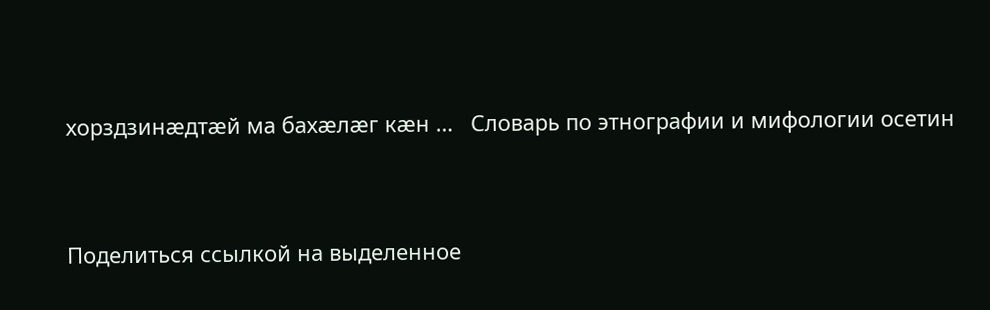хорздзинæдтæй ма бахæлæг кæн …   Словарь по этнографии и мифологии осетин


Поделиться ссылкой на выделенное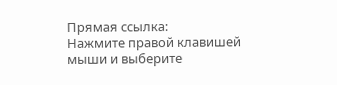Прямая ссылка:
Нажмите правой клавишей мыши и выберите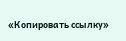«Копировать ссылку»